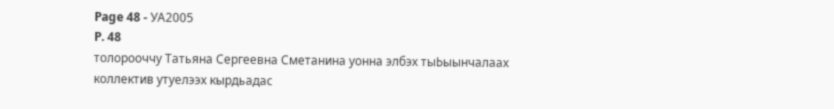Page 48 - УА2005
P. 48
толорооччу Татьяна Сергеевна Сметанина уонна элбэх тыЬыынчалаах
коллектив утуелээх кырдьадас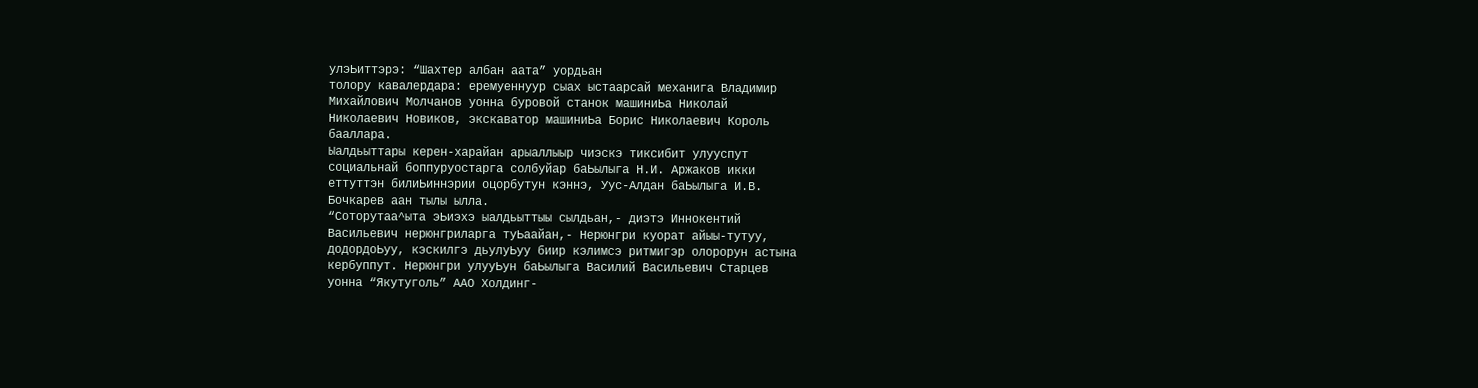улэЬиттэрэ: “Шахтер албан аата” уордьан
толору кавалердара: еремуеннуур сыах ыстаарсай механига Владимир
Михайлович Молчанов уонна буровой станок машиниЬа Николай
Николаевич Новиков, экскаватор машиниЬа Борис Николаевич Король
бааллара.
Ыалдьыттары керен-харайан арыаллыыр чиэскэ тиксибит улууспут
социальнай боппуруостарга солбуйар баЬылыга Н.И. Аржаков икки
еттуттэн билиЬиннэрии оцорбутун кэннэ, Уус-Алдан баЬылыга И.В.
Бочкарев аан тылы ылла.
“Соторутаа^ыта эЬиэхэ ыалдьыттыы сылдьан,- диэтэ Иннокентий
Васильевич нерюнгриларга туЬаайан,- Нерюнгри куорат айыы-тутуу,
додордоЬуу, кэскилгэ дьулуЬуу биир кэлимсэ ритмигэр олорорун астына
кербуппут. Нерюнгри улууЬун баЬылыга Василий Васильевич Старцев
уонна “Якутуголь” ААО Холдинг-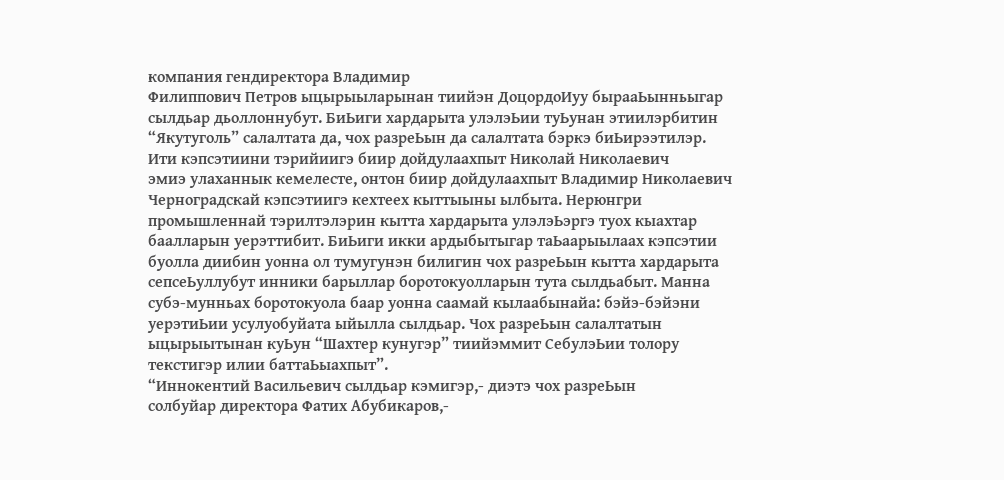компания гендиректора Владимир
Филиппович Петров ыцырыыларынан тиийэн ДоцордоИуу бырааЬынньыгар
сылдьар дьоллоннубут. БиЬиги хардарыта улэлэЬии туЬунан этиилэрбитин
“Якутуголь” салалтата да, чох разреЬын да салалтата бэркэ биЬирээтилэр.
Ити кэпсэтиини тэрийиигэ биир дойдулаахпыт Николай Николаевич
эмиэ улаханнык кемелесте, онтон биир дойдулаахпыт Владимир Николаевич
Черноградскай кэпсэтиигэ кехтеех кыттыыны ылбыта. Нерюнгри
промышленнай тэрилтэлэрин кытта хардарыта улэлэЬэргэ туох кыахтар
баалларын уерэттибит. БиЬиги икки ардыбытыгар таЬаарыылаах кэпсэтии
буолла диибин уонна ол тумугунэн билигин чох разреЬын кытта хардарыта
сепсеЬуллубут инники барыллар боротокуолларын тута сылдьабыт. Манна
субэ-мунньах боротокуола баар уонна саамай кылаабынайа: бэйэ-бэйэни
уерэтиЬии усулуобуйата ыйылла сылдьар. Чох разреЬын салалтатын
ыцырыытынан куЬун “Шахтер кунугэр” тиийэммит СебулэЬии толору
текстигэр илии баттаЬыахпыт”.
“Иннокентий Васильевич сылдьар кэмигэр,- диэтэ чох разреЬын
солбуйар директора Фатих Абубикаров,-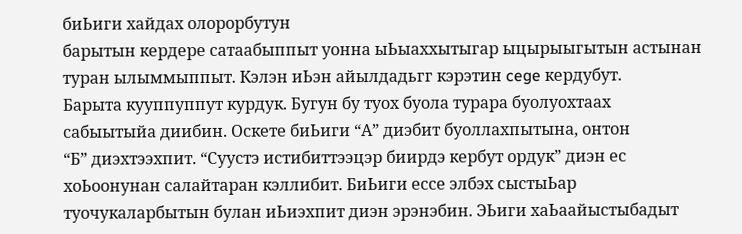биЬиги хайдах олорорбутун
барытын кердере сатаабыппыт уонна ыЬыаххытыгар ыцырыыгытын астынан
туран ылыммыппыт. Кэлэн иЬэн айылдадьгг кэрэтин cege кердубут.
Барыта кууппуппут курдук. Бугун бу туох буола турара буолуохтаах
сабыытыйа диибин. Оскете биЬиги “А” диэбит буоллахпытына, онтон
“Б” диэхтээхпит. “Суустэ истибиттээцэр биирдэ кербут ордук” диэн ес
хоЬоонунан салайтаран кэллибит. БиЬиги ессе элбэх сыстыЬар
туочукаларбытын булан иЬиэхпит диэн эрэнэбин. ЭЬиги хаЬаайыстыбадыт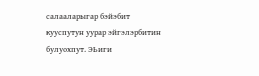салааларыгар бэйэбит кууспутун уурар эйгэлэрбитин булуохпут. ЭЬиги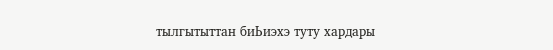тылгытыттан биЬиэхэ туту хардары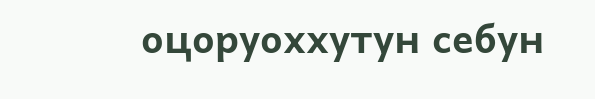оцоруоххутун себун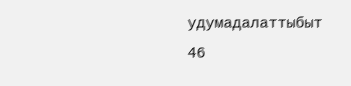удумадалаттыбыт
46